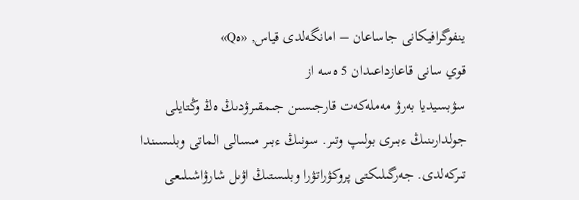ينفوگرافيكانى جاساعان – امانگەلدى قياس, «ەQ»
قوي سانى قاعازداعىدان 5 ەسە از
سۋبسيديا بەرۋ مەملەكەت قارجىسىن جىمقىرۋدىڭ ەڭ وڭتايلى جولدارىنىڭ ءبىرى بولىپ وتىر. سونىڭ ءبىر مىسالى الماتى وبلىسىندا تىركەلدى. جەرگىلىكتى پروكۋراتۋرا وبلىستىڭ اۋىل شارۋاشىلىعى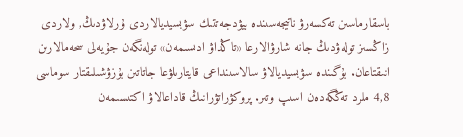باسقارماسىن تەكسەرۋ ناتيجەسىندە بيۋدجەتتىك سۋبسيديالاردى ۇرلاۋدىڭ, ولاردى زاڭسىز تولەۋدىڭ جانە شارۋالارعا «تاڭداۋ ادىسىمەن» تولەنگەن جۇيەلى سحەمالارىن انىقتاعان. بۇگىندە سۋبسيديالاۋ سالاسىنداعى قايتارىلۋعا جاتاتىن بۇزۋشىلىقتار سوماسى 4,8 ملرد تەڭگەدەن اسىپ وتىر. پروكۋراتۋرانىڭ قاداعالاۋ اكتىسىمەن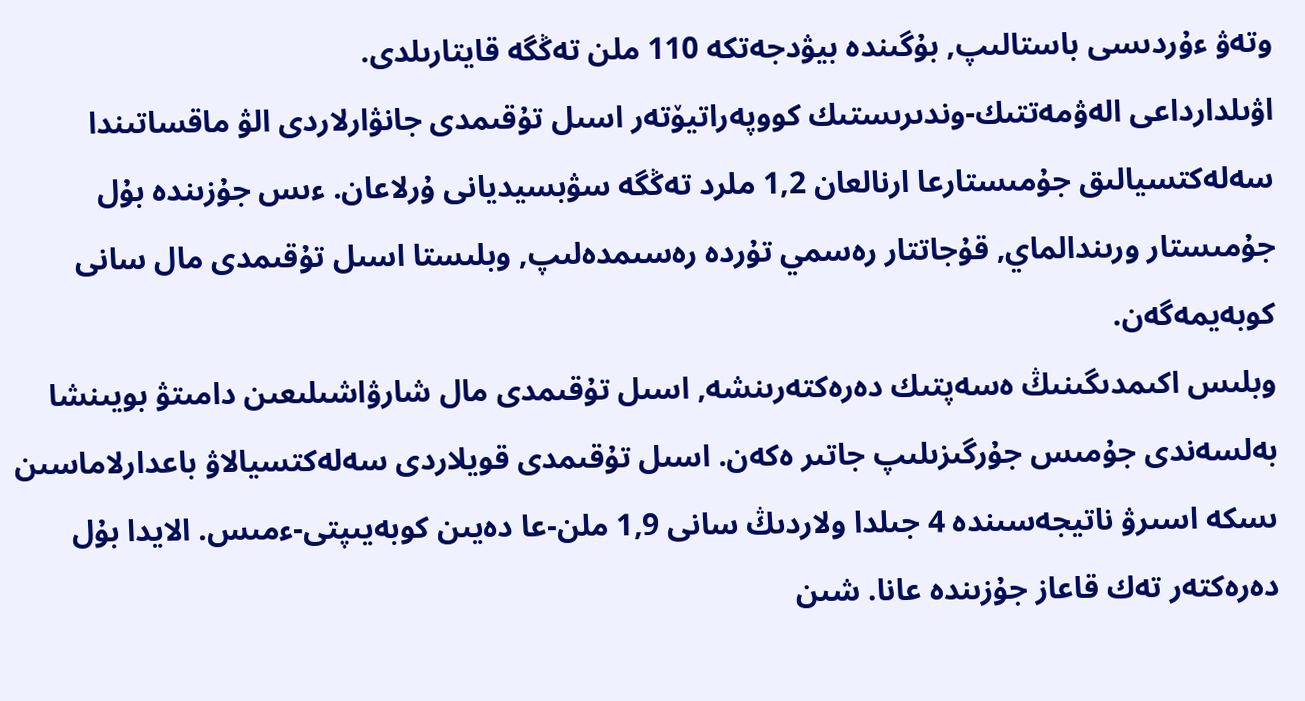وتەۋ ءۇردىسى باستالىپ, بۇگىندە بيۋدجەتكە 110 ملن تەڭگە قايتارىلدى.
اۋىلدارداعى الەۋمەتتىك-وندىرىستىك كووپەراتيۆتەر اسىل تۇقىمدى جانۋارلاردى الۋ ماقساتىندا سەلەكتسيالىق جۇمىستارعا ارنالعان 1,2 ملرد تەڭگە سۋبسيديانى ۇرلاعان. ءىس جۇزىندە بۇل جۇمىستار ورىندالماي, قۇجاتتار رەسمي تۇردە رەسىمدەلىپ, وبلىستا اسىل تۇقىمدى مال سانى كوبەيمەگەن.
وبلىس اكىمدىگىنىڭ ەسەپتىك دەرەكتەرىنشە, اسىل تۇقىمدى مال شارۋاشىلىعىن دامىتۋ بويىنشا بەلسەندى جۇمىس جۇرگىزىلىپ جاتىر ەكەن. اسىل تۇقىمدى قويلاردى سەلەكتسيالاۋ باعدارلاماسىن ىسكە اسىرۋ ناتيجەسىندە 4 جىلدا ولاردىڭ سانى 1,9 ملن-عا دەيىن كوبەيىپتى-ءمىس. الايدا بۇل دەرەكتەر تەك قاعاز جۇزىندە عانا. شىن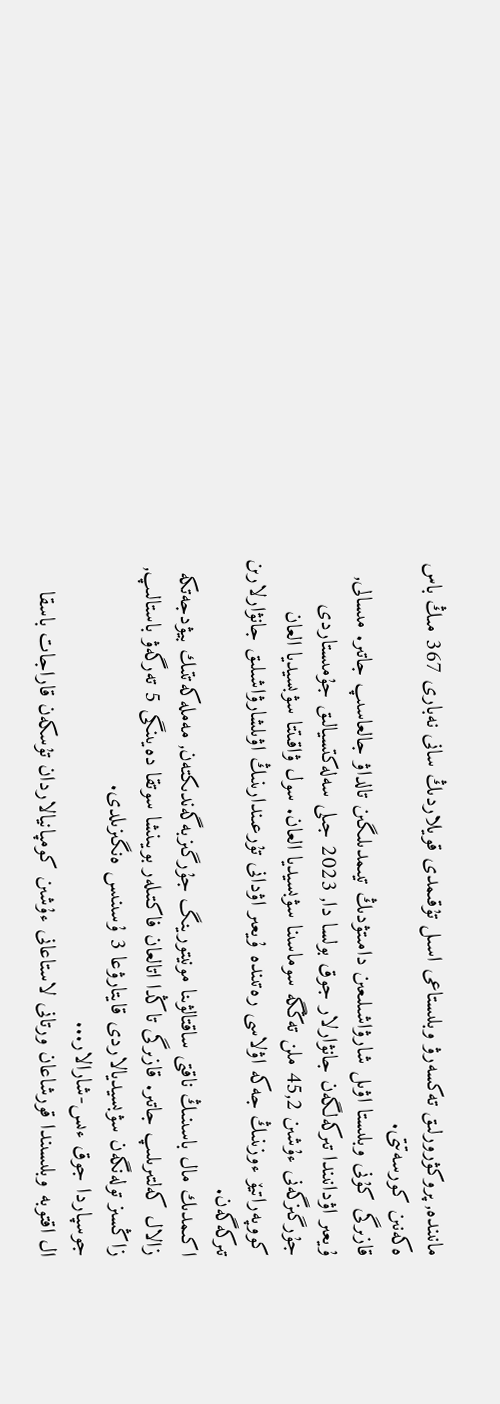مانىندە, پروكۋرورلىق تەكسەرۋ وبلىستاعى اسىل تۇقىمدى قويلاردىڭ سانى نەبارى 367 مىڭ باس ەكەنىن كورسەتتى.
قازىرگى كۇنى وبلىستا اۋىل شارۋاشىلىعىن دامىتۋدىڭ تيىمدىلىگىن تالداۋ جالعاسىپ جاتىر. مىسالى, ۇيعىر اۋدانىندا تىركەلگەن جانۋارلار جوق بولسا دا, 2023 جىلى سەلەكتسيالىق جۇمىستاردى جۇرگىزگەنى ءۇشىن 45,2 ملن تەڭگە سوماسىنا سۋبسيديا العان. سول ۋاقىتتا سۋبسيديا العان كووپەراتيۆ ءوزىنىڭ جەكە اۋلاسى رەتىندە ۇيعىر اۋدانى تۇرعىندارىنىڭ اۋىلشارۋاشىلىق جانۋارلارىن تىركەگەن.
اكىمدىك مال باسىنىڭ ناقتى ساقتالۋىنا مونيتورينگ جۇرگىزبەگەندىكتەن, مەملەكەتتىك بيۋدجەتكە زالال كەلتىرىلىپ جاتىر. قازىرگى تاڭدا اتالعان فاكتىلەر بويىنشا سوتقا دەيىنگى 5 تەرگەۋ باستالىپ, زاڭسىز تولەنگەن سۋبسيديالاردى قايتارۋعا 3 ۇسىنىس ەنگىزىلدى.
جوسپاردا جوق ءىس-شارالار...
ال اقتوبە وبلىسىندا قورشاعان ورتانى لاستاعانى ءۇشىن كومپانيالاردان تۇسكەن قاراجات باسقا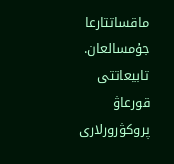ماقساتتارعا جۇمسالعان. تابيعاتتى قورعاۋ پروكۋرورلارى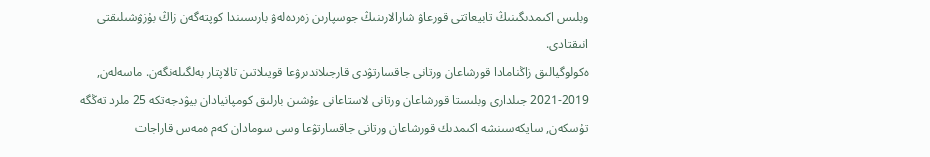وبلىس اكىمدىگىنىڭ تابيعاتتى قورعاۋ شارالارىنىڭ جوسپارىن زەردەلەۋ بارىسىندا كوپتەگەن زاڭ بۇزۋشىلىقتى انىقتادى.
ەكولوگيالىق زاڭنامادا قورشاعان ورتانى جاقسارتۋدى قارجىلاندىرۋعا قويىلاتىن تالاپتار بەلگىلەنگەن. ماسەلەن, 2019-2021 جىلدارى وبلىستا قورشاعان ورتانى لاستاعانى ءۇشىن بارلىق كومپانيادان بيۋدجەتكە 25 ملرد تەڭگە تۇسكەن, سايكەسىنشە اكىمدىك قورشاعان ورتانى جاقسارتۋعا وسى سومادان كەم ەمەس قاراجات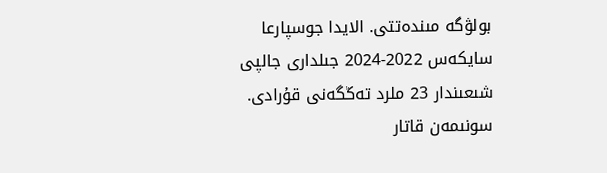بولۋگە مىندەتتى. الايدا جوسپارعا سايكەس 2022-2024 جىلدارى جالپى شىعىندار 23 ملرد تەڭگەنى قۇرادى.
سونىمەن قاتار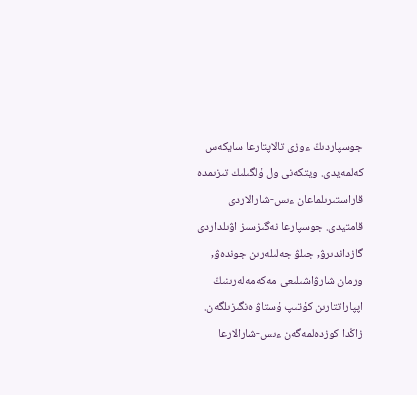جوسپاردىڭ ءوزى تالاپتارعا سايكەس كەلمەيدى. ويتكەنى ول ۇلگىلىك تىزىمدە قاراستىرىلماعان ءىس-شارالاردى قامتيدى. جوسپارعا نەگىزسىز اۋىلداردى گازداندىرۋ, جىلۋ جەلىلەرىن جوندەۋ, ورمان شارۋاشىلىعى مەكەمەلەرىنىڭ اپپاراتتارىن كۇتىپ ۇستاۋ ەنگىزىلگەن. زاڭدا كوزدەلمەگەن ءىس-شارالارعا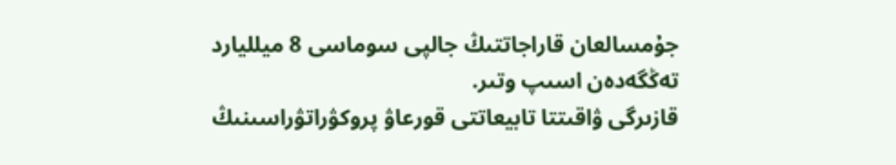جۇمسالعان قاراجاتتىڭ جالپى سوماسى 8 ميلليارد تەڭگەدەن اسىپ وتىر.
قازىرگى ۋاقىتتا تابيعاتتى قورعاۋ پروكۋراتۋراسىنىڭ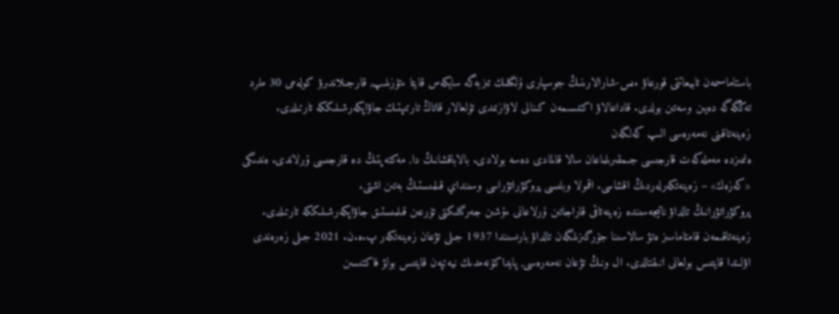باستاماسىمەن تابيعاتتى قورعاۋ ءىس-شارالارىنىڭ جوسپارى ۇلگىلىك تىزبەگە سايكەس قايتا ءتۇزىلىپ, قارجىلاندىرۋ كولەمى 30 ملرد تەڭگەگە دەيىن وسەتىن بولدى. قاداعالاۋ اكتىسىمەن كىنالى لاۋازىمدى تۇلعالار قاتاڭ تارتىپتىك جاۋاپكەرشىلىككە تارتىلدى.
زەينەتاقىنى نەمەرەسى الىپ كەلگەن
ەلىمىزدە مەملەكەت قارجىسى جىمقىرىلماعان سالا قالمادى دەسە بولادى. بالاباقشانىڭ دا, مەكتەپتىڭ دە قارجىسى ۇرلاندى. ەندىگى «كەزەك» – زەينەتكەرلەردىڭ اقشاسى. اقمولا وبلىسى پروكۋراتۋراسى وسىنداي قىلمىستىڭ بەتىن اشتى.
پروكۋراتۋرانىڭ تالداۋ ناتيجەسىندە زەينەتاقى قاراجاتىن ۇرلاعانى ءۇشىن جەرگىلىكتى تۇرعىن قىلمىستىق جاۋاپكەرشىلىككە تارتىلدى. زەينەتاقىمەن قامتاماسىز ەتۋ سالاسىنا جۇرگىزىلگەن تالداۋ بارىسىندا 1937 جىلى تۋعان زەينەتكەر پ.ە.ن. 2021 جىلى زەرەندى اۋلىندا قايتىس بولعانى انىقتالدى. ال ونىڭ تۋعان نەمەرەسى, پايداكۇنەمدىك نيەتپەن قايتىس بولۋ فاكتىسىن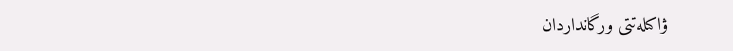ۋاكىلەتتى ورگانداردان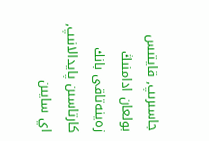جاسىرىپ, قايتىس بولعان ادامنىڭ زەينەتاقى بانك كارتاسىن پايدالانىپ, اي سايىن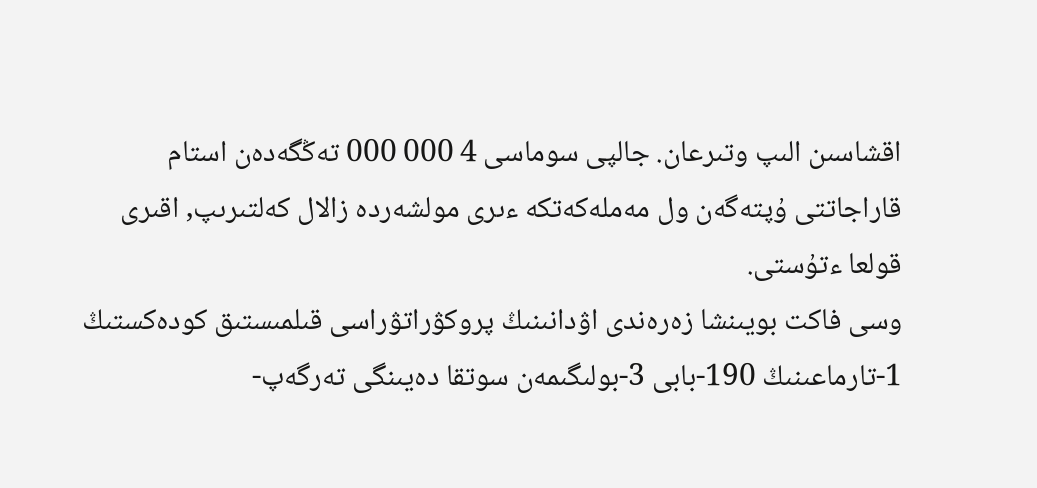اقشاسىن الىپ وتىرعان. جالپى سوماسى 4 000 000 تەڭگەدەن استام قاراجاتتى ۇپتەگەن ول مەملەكەتكە ءىرى مولشەردە زالال كەلتىرىپ, اقىرى قولعا ءتۇستى.
وسى فاكت بويىنشا زەرەندى اۋدانىنىڭ پروكۋراتۋراسى قىلمىستىق كودەكستىڭ 1-تارماعىنىڭ 190-بابى 3-بولىگىمەن سوتقا دەيىنگى تەرگەپ-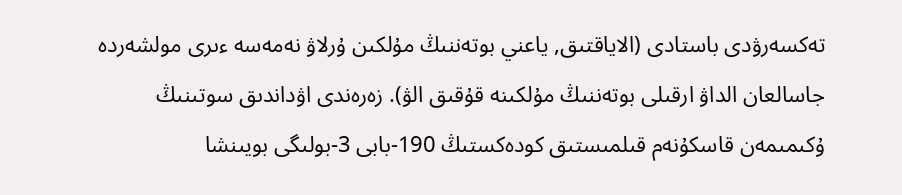تەكسەرۋدى باستادى (الاياقتىق, ياعني بوتەننىڭ مۇلكىن ۇرلاۋ نەمەسە ءىرى مولشەردە جاسالعان الداۋ ارقىلى بوتەننىڭ مۇلكىنە قۇقىق الۋ). زەرەندى اۋداندىق سوتىنىڭ ۇكىمىمەن قاسكۇنەم قىلمىستىق كودەكستىڭ 190-بابى 3-بولىگى بويىنشا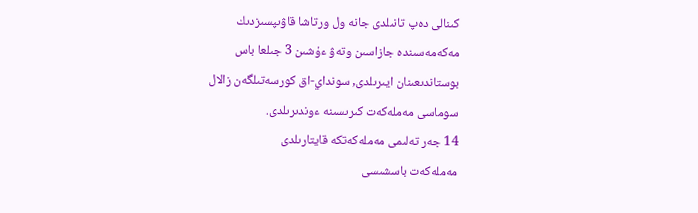كىنالى دەپ تانىلدى جانە ول ورتاشا قاۋىپسىزدىك مەكەمەسىندە جازاسىن وتەۋ ءۇشىن 3 جىلعا باس بوستاندىعىنان ايىرىلدى, سونداي-اق كورسەتىلگەن زالال سوماسى مەملەكەت كىرىسىنە ءوندىرىلدى.
14 جەر تەلىمى مەملەكەتكە قايتارىلدى
مەملەكەت باسشىسى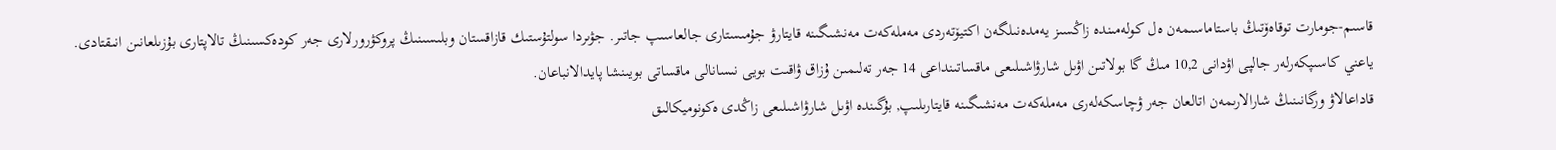قاسىم-جومارت توقاەۆتىڭ باستاماسىمەن ەل كولەمىندە زاڭسىز يەمدەنىلگەن اكتيۆتەردى مەملەكەت مەنشىگىنە قايتارۋ جۇمىستارى جالعاسىپ جاتىر. جۋىردا سولتۇستىك قازاقستان وبلىسىنىڭ پروكۋرورلارى جەر كودەكسىنىڭ تالاپتارى بۇزىلعانىن انىقتادى. ياعني كاسىپكەرلەر جالپى اۋدانى 10,2 مىڭ گا بولاتىن اۋىل شارۋاشىلىعى ماقساتىنداعى 14 جەر تەلىمىن ۇزاق ۋاقىت بويى نىسانالى ماقساتى بويىنشا پايدالانباعان.
قاداعالاۋ ورگانىنىڭ شارالارىمەن اتالعان جەر ۋچاسكەلەرى مەملەكەت مەنشىگىنە قايتارىلىپ, بۇگىندە اۋىل شارۋاشىلىعى زاڭدى ەكونوميكالىق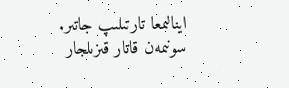اينالىمعا تارتىلىپ جاتىر.
سونىمەن قاتار قىزىلجار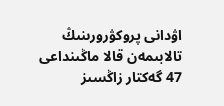اۋدانى پروكۋرورىنىڭ تالابىمەن قالا ماڭىنداعى 47 گەكتار زاڭسىز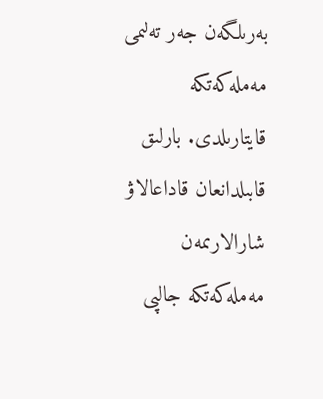بەرىلگەن جەر تەلىمى مەملەكەتكە قايتارىلدى. بارلىق قابىلدانعان قاداعالاۋ شارالارىمەن مەملەكەتكە جالپى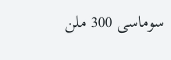سوماسى 300 ملن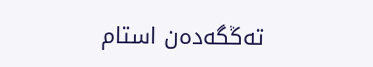تەڭگەدەن استام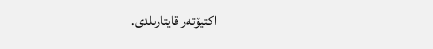اكتيۆتەر قايتارىلدى.